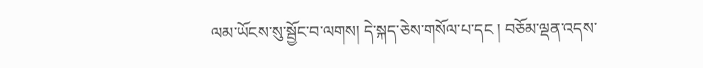ལམ་ཡོངས་སུ་སྦྱོང་བ་ལགས། དེ་སྐད་ཅེས་གསོལ་པ་དང ། བཅོམ་ལྡན་འདས་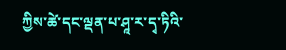ཀྱིས་ཚེ་དང་ལྡན་པ་ཤཱ་ར་དྭ་ཏིའི་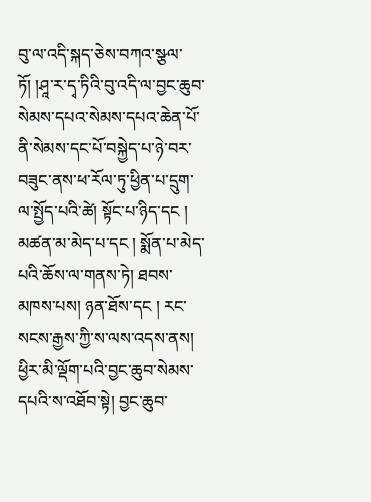བུ་ལ་འདི་སྐད་ཅེས་བཀའ་སྩལ་ཏོ། །ཤཱ་ར་དྭ་ཏིའི་བུ་འདི་ལ་བྱང་ཆུབ་སེམས་དཔའ་སེམས་དཔའ་ཆེན་པོ་ནི་སེམས་དང་པོ་བསྐྱེད་པ་ཉེ་བར་བཟུང་ནས་ཕ་རོལ་ཏུ་ཕྱིན་པ་དྲུག་ལ་སྤྱོད་པའི་ཚེ། སྟོང་པ་ཉིད་དང ། མཚན་མ་མེད་པ་དང ། སྨོན་པ་མེད་པའི་ཆོས་ལ་གནས་ཏེ། ཐབས་མཁས་པས། ཉན་ཐོས་དང ། རང་སངས་རྒྱས་ཀྱི་ས་ལས་འདས་ནས། ཕྱིར་མི་ལྡོག་པའི་བྱང་ཆུབ་སེམས་དཔའི་ས་འཐོབ་སྟེ། བྱང་ཆུབ་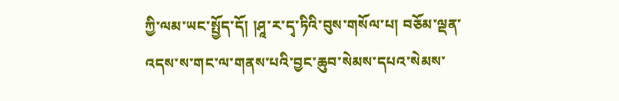ཀྱི་ལམ་ཡང་སྤྱོད་དོ། །ཤཱ་ར་དྭ་ཏིའི་བུས་གསོལ་པ། བཅོམ་ལྡན་འདས་ས་གང་ལ་གནས་པའི་བྱང་ཆུབ་སེམས་དཔའ་སེམས་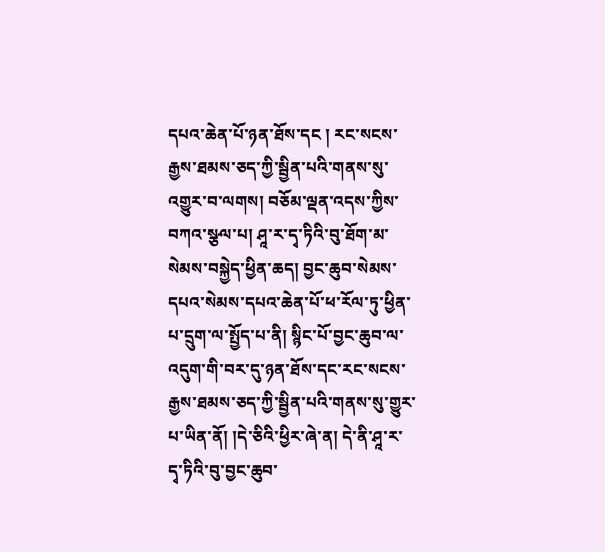དཔའ་ཆེན་པོ་ཉན་ཐོས་དང ། རང་སངས་རྒྱས་ཐམས་ཅད་ཀྱི་སྦྱིན་པའི་གནས་སུ་འགྱུར་བ་ལགས། བཅོམ་ལྡན་འདས་ཀྱིས་བཀའ་སྩལ་པ། ཤཱ་ར་དྭ་ཏིའི་བུ་ཐོག་མ་སེམས་བསྐྱེད་ཕྱིན་ཆད། བྱང་ཆུབ་སེམས་དཔའ་སེམས་དཔའ་ཆེན་པོ་ཕ་རོལ་ཏུ་ཕྱིན་པ་དྲུག་ལ་སྤྱོད་པ་ནི། སྙིང་པོ་བྱང་ཆུབ་ལ་འདུག་གི་བར་དུ་ཉན་ཐོས་དང་རང་སངས་རྒྱས་ཐམས་ཅད་ཀྱི་སྦྱིན་པའི་གནས་སུ་གྱུར་པ་ཡིན་ནོ། །དེ་ཅིའི་ཕྱིར་ཞེ་ན། དེ་ནི་ཤཱ་ར་དྭ་ཏིའི་བུ་བྱང་ཆུབ་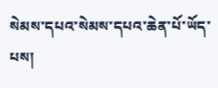སེམས་དཔའ་སེམས་དཔའ་ཆེན་པོ་ཡོད་པས།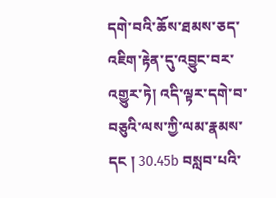དགེ་བའི་ཆོས་ཐམས་ཅད་འཇིག་རྟེན་དུ་འབྱུང་བར་འགྱུར་ཏེ། འདི་ལྟར་དགེ་བ་བཅུའི་ལས་ཀྱི་ལམ་རྣམས་དང ། 30.45b བསླབ་པའི་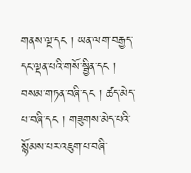གནས་ལྔ་དང ། ཡན་ལག་བརྒྱད་དང་ལྡན་པའི་གསོ་སྦྱིན་དང ། བསམ་གཏན་བཞི་དང ། ཚད་མེད་པ་བཞི་དང ། གཟུགས་མེད་པའི་སྙོམས་པར་འཇུག་པ་བཞི་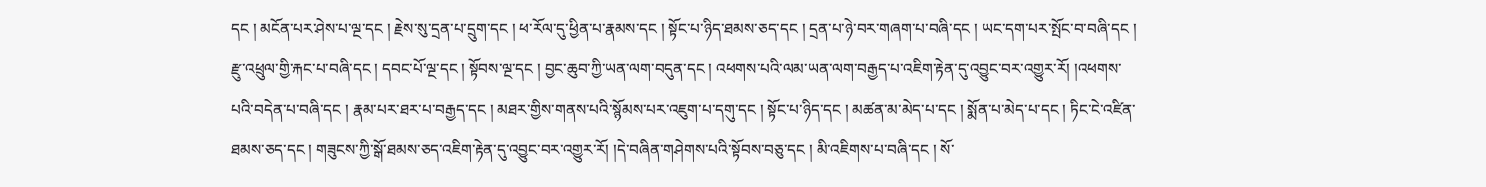དང ། མངོན་པར་ཤེས་པ་ལྔ་དང ། རྗེས་སུ་དྲན་པ་དྲུག་དང ། ཕ་རོལ་དུ་ཕྱིན་པ་རྣམས་དང ། སྟོང་པ་ཉིད་ཐམས་ཅད་དང ། དྲན་པ་ཉེ་བར་གཞག་པ་བཞི་དང ། ཡང་དག་པར་སྤོང་བ་བཞི་དང ། རྫུ་འཕྲུལ་གྱི་རྐང་པ་བཞི་དང ། དབང་པོ་ལྔ་དང ། སྟོབས་ལྔ་དང ། བྱང་ཆུབ་ཀྱི་ཡན་ལག་བདུན་དང ། འཕགས་པའི་ལམ་ཡན་ལག་བརྒྱད་པ་འཇིག་རྟེན་དུ་འབྱུང་བར་འགྱུར་རོ། །འཕགས་པའི་བདེན་པ་བཞི་དང ། རྣམ་པར་ཐར་པ་བརྒྱད་དང ། མཐར་གྱིས་གནས་པའི་སྙོམས་པར་འཇུག་པ་དགུ་དང ། སྟོང་པ་ཉིད་དང ། མཚན་མ་མེད་པ་དང ། སྨོན་པ་མེད་པ་དང ། ཏིང་ངེ་འཛིན་ཐམས་ཅད་དང ། གཟུངས་ཀྱི་སྒོ་ཐམས་ཅད་འཇིག་རྟེན་དུ་འབྱུང་བར་འགྱུར་རོ། །དེ་བཞིན་གཤེགས་པའི་སྟོབས་བཅུ་དང ། མི་འཇིགས་པ་བཞི་དང ། སོ་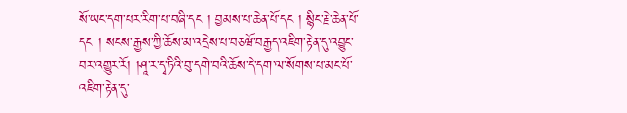སོ་ཡང་དག་པར་རིག་པ་བཞི་དང ། བྱམས་པ་ཆེན་པོ་དང ། སྙིང་རྗེ་ཆེན་པོ་དང ། སངས་རྒྱས་ཀྱི་ཆོས་མ་འདྲེས་པ་བཅཝོ་བརྒྱད་འཇིག་རྟེན་དུ་འབྱུང་བར་འགྱུར་རོ། །ཤཱ་ར་དྭ་ཏིའི་བུ་དགེ་བའི་ཆོས་དེ་དག་ལ་སོགས་པ་མང་པོ་འཇིག་རྟེན་དུ་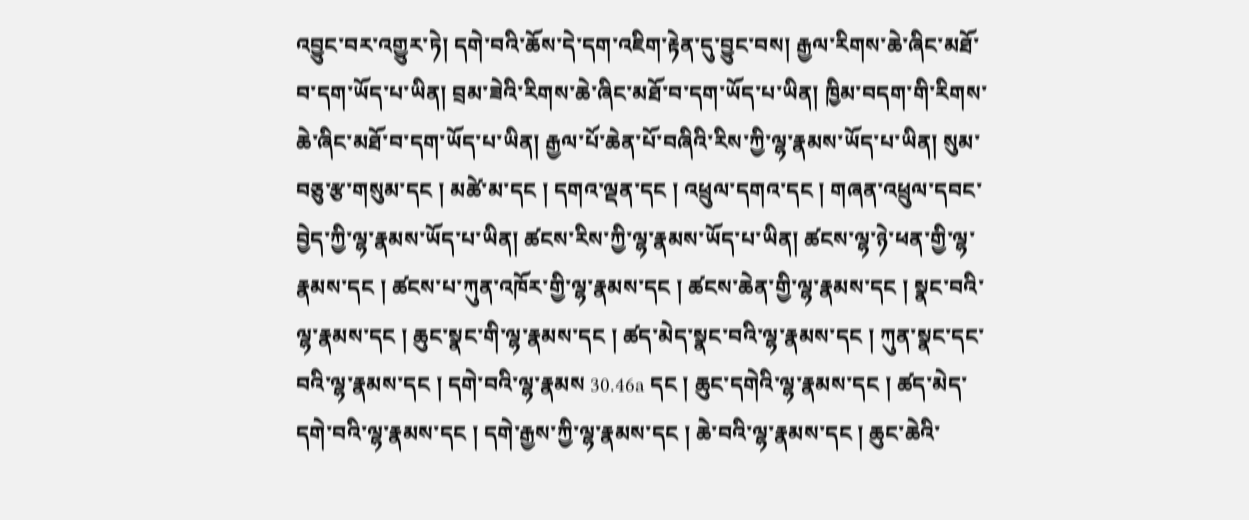འབྱུང་བར་འགྱུར་ཏེ། དགེ་བའི་ཆོས་དེ་དག་འཇིག་རྟེན་དུ་བྱུང་བས། རྒྱལ་རིགས་ཆེ་ཞིང་མཐོ་བ་དག་ཡོད་པ་ཡིན། བྲམ་ཟེའི་རིགས་ཆེ་ཞིང་མཐོ་བ་དག་ཡོད་པ་ཡིན། ཁྱིམ་བདག་གི་རིགས་ཆེ་ཞིང་མཐོ་བ་དག་ཡོད་པ་ཡིན། རྒྱལ་པོ་ཆེན་པོ་བཞིའི་རིས་ཀྱི་ལྷ་རྣམས་ཡོད་པ་ཡིན། སུམ་བཅུ་རྩ་གསུམ་དང ། མཚེ་མ་དང ། དགའ་ལྡན་དང ། འཕྲུལ་དགའ་དང ། གཞན་འཕྲུལ་དབང་བྱེད་ཀྱི་ལྷ་རྣམས་ཡོད་པ་ཡིན། ཚངས་རིས་ཀྱི་ལྷ་རྣམས་ཡོད་པ་ཡིན། ཚངས་ལྷ་ཉེ་ཕན་གྱི་ལྷ་རྣམས་དང ། ཚངས་པ་ཀུན་འཁོར་གྱི་ལྷ་རྣམས་དང ། ཚངས་ཆེན་གྱི་ལྷ་རྣམས་དང ། སྣང་བའི་ལྷ་རྣམས་དང ། ཆུང་སྣང་གི་ལྷ་རྣམས་དང ། ཚད་མེད་སྣང་བའི་ལྷ་རྣམས་དང ། ཀུན་སྣང་དང་བའི་ལྷ་རྣམས་དང ། དགེ་བའི་ལྷ་རྣམས 30.46a དང ། ཆུང་དགེའི་ལྷ་རྣམས་དང ། ཚད་མེད་དགེ་བའི་ལྷ་རྣམས་དང ། དགེ་རྒྱས་ཀྱི་ལྷ་རྣམས་དང ། ཆེ་བའི་ལྷ་རྣམས་དང ། ཆུང་ཆེའི་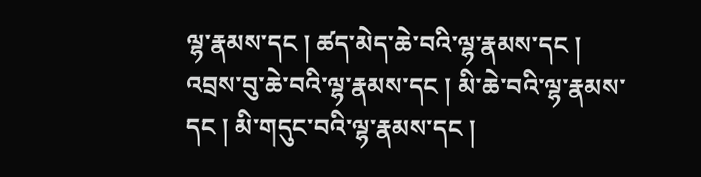ལྷ་རྣམས་དང ། ཚད་མེད་ཆེ་བའི་ལྷ་རྣམས་དང ། འབྲས་བུ་ཆེ་བའི་ལྷ་རྣམས་དང ། མི་ཆེ་བའི་ལྷ་རྣམས་དང ། མི་གདུང་བའི་ལྷ་རྣམས་དང །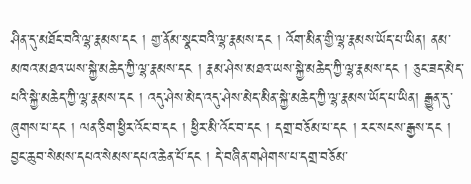ཤིན་དུ་མཐོང་བའི་ལྷ་རྣམས་དང ། གྱ་ནོམ་སྣང་བའི་ལྷ་རྣམས་དང ། འོག་མིན་གྱི་ལྷ་རྣམས་ཡོད་པ་ཡིན། ནམ་མཁའ་མཐའ་ཡས་སྐྱེ་མཆེད་ཀྱི་ལྷ་རྣམས་དང ། རྣམ་ཤེས་མཐའ་ཡས་སྐྱེ་མཆེད་ཀྱི་ལྷ་རྣམས་དང ། ཅུང་ཟད་མེད་པའི་སྐྱེ་མཆེད་ཀྱི་ལྷ་རྣམས་དང ། འདུ་ཤེས་མེད་འདུ་ཤེས་མེད་མིན་སྐྱེ་མཆེད་ཀྱི་ལྷ་རྣམས་ཡོད་པ་ཡིན། རྒྱུན་དུ་ཞུགས་པ་དང ། ལན་ཅིག་ཕྱིར་འོང་བ་དང ། ཕྱིར་མི་འོང་བ་དང ། དགྲ་བཅོམ་པ་དང ། རང་སངས་རྒྱས་དང ། བྱང་ཆུབ་སེམས་དཔའ་སེམས་དཔའ་ཆེན་པོ་དང ། དེ་བཞིན་གཤེགས་པ་དགྲ་བཅོམ་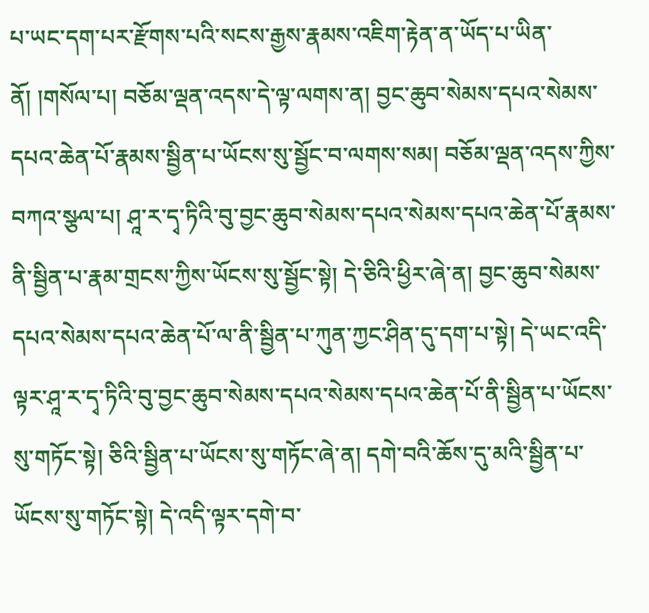པ་ཡང་དག་པར་རྫོགས་པའི་སངས་རྒྱས་རྣམས་འཇིག་རྟེན་ན་ཡོད་པ་ཡིན་ནོ། །གསོལ་པ། བཅོམ་ལྡན་འདས་དེ་ལྟ་ལགས་ན། བྱང་ཆུབ་སེམས་དཔའ་སེམས་དཔའ་ཆེན་པོ་རྣམས་སྦྱིན་པ་ཡོངས་སུ་སྦྱོང་བ་ལགས་སམ། བཅོམ་ལྡན་འདས་ཀྱིས་བཀའ་སྩལ་པ། ཤཱ་ར་དྭ་ཏིའི་བུ་བྱང་ཆུབ་སེམས་དཔའ་སེམས་དཔའ་ཆེན་པོ་རྣམས་ནི་སྦྱིན་པ་རྣམ་གྲངས་ཀྱིས་ཡོངས་སུ་སྦྱོང་སྟེ། དེ་ཅིའི་ཕྱིར་ཞེ་ན། བྱང་ཆུབ་སེམས་དཔའ་སེམས་དཔའ་ཆེན་པོ་ལ་ནི་སྦྱིན་པ་ཀུན་ཀྱང་ཤིན་དུ་དག་པ་སྟེ། དེ་ཡང་འདི་ལྟར་ཤཱ་ར་དྭ་ཏིའི་བུ་བྱང་ཆུབ་སེམས་དཔའ་སེམས་དཔའ་ཆེན་པོ་ནི་སྦྱིན་པ་ཡོངས་སུ་གཏོང་སྟེ། ཅིའི་སྦྱིན་པ་ཡོངས་སུ་གཏོང་ཞེ་ན། དགེ་བའི་ཆོས་དུ་མའི་སྦྱིན་པ་ཡོངས་སུ་གཏོང་སྟེ། དེ་འདི་ལྟར་དགེ་བ་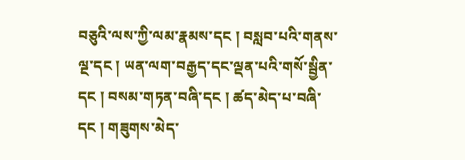བཅུའི་ལས་ཀྱི་ལམ་རྣམས་དང ། བསླབ་པའི་གནས་ལྔ་དང ། ཡན་ལག་བརྒྱད་དང་ལྡན་པའི་གསོ་སྦྱིན་དང ། བསམ་གཏན་བཞི་དང ། ཚད་མེད་པ་བཞི་དང ། གཟུགས་མེད་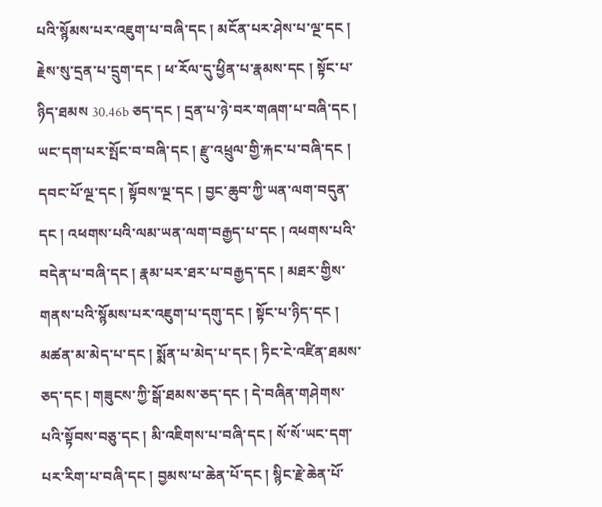པའི་སྙོམས་པར་འཇུག་པ་བཞི་དང ། མངོན་པར་ཤེས་པ་ལྔ་དང ། རྗེས་སུ་དྲན་པ་དྲུག་དང ། ཕ་རོལ་དུ་ཕྱིན་པ་རྣམས་དང ། སྟོང་པ་ཉིད་ཐམས 30.46b ཅད་དང ། དྲན་པ་ཉེ་བར་གཞག་པ་བཞི་དང ། ཡང་དག་པར་སྤོང་བ་བཞི་དང ། རྫུ་འཕྲུལ་གྱི་རྐང་པ་བཞི་དང ། དབང་པོ་ལྔ་དང ། སྟོབས་ལྔ་དང ། བྱང་ཆུབ་ཀྱི་ཡན་ལག་བདུན་དང ། འཕགས་པའི་ལམ་ཡན་ལག་བརྒྱད་པ་དང ། འཕགས་པའི་བདེན་པ་བཞི་དང ། རྣམ་པར་ཐར་པ་བརྒྱད་དང ། མཐར་གྱིས་གནས་པའི་སྙོམས་པར་འཇུག་པ་དགུ་དང ། སྟོང་པ་ཉིད་དང ། མཚན་མ་མེད་པ་དང ། སྨོན་པ་མེད་པ་དང ། ཏིང་ངེ་འཛིན་ཐམས་ཅད་དང ། གཟུངས་ཀྱི་སྒོ་ཐམས་ཅད་དང ། དེ་བཞིན་གཤེགས་པའི་སྟོབས་བཅུ་དང ། མི་འཇིགས་པ་བཞི་དང ། སོ་སོ་ཡང་དག་པར་རིག་པ་བཞི་དང ། བྱམས་པ་ཆེན་པོ་དང ། སྙིང་རྗེ་ཆེན་པོ་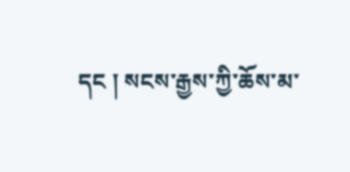དང ། སངས་རྒྱས་ཀྱི་ཆོས་མ་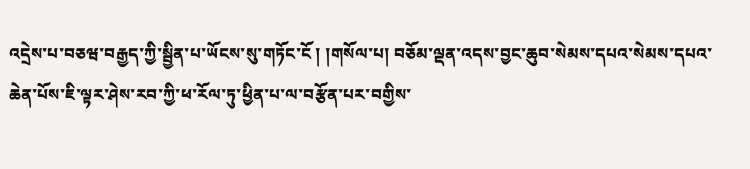འདྲེས་པ་བཅཝ་བརྒྱད་ཀྱི་སྦྱིན་པ་ཡོངས་སུ་གཏོང་ངོ ། །གསོལ་པ། བཅོམ་ལྡན་འདས་བྱང་ཆུབ་སེམས་དཔའ་སེམས་དཔའ་ཆེན་པོས་ཇི་ལྟར་ཤེས་རབ་ཀྱི་ཕ་རོལ་ཏུ་ཕྱིན་པ་ལ་བརྩོན་པར་བགྱིས་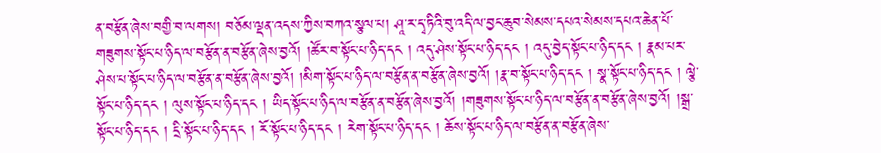ན་བརྩོན་ཞེས་བགྱི་བ་ལགས། བཅོམ་ལྡན་འདས་ཀྱིས་བཀའ་སྩལ་པ། ཤཱ་ར་དྭ་ཏིའི་བུ་འདི་ལ་བྱང་ཆུབ་སེམས་དཔའ་སེམས་དཔའ་ཆེན་པོ་གཟུགས་སྟོང་པ་ཉིད་ལ་བརྩོན་ན་བརྩོན་ཞེས་བྱའོ། །ཚོར་བ་སྟོང་པ་ཉིད་དང ། འདུ་ཤེས་སྟོང་པ་ཉིད་དང ། འདུ་བྱེད་སྟོང་པ་ཉིད་དང ། རྣམ་པར་ཤེས་པ་སྟོང་པ་ཉིད་ལ་བརྩོན་ན་བརྩོན་ཞེས་བྱའོ། །མིག་སྟོང་པ་ཉིད་ལ་བརྩོན་ན་བརྩོན་ཞེས་བྱའོ། །རྣ་བ་སྟོང་པ་ཉིད་དང ། སྣ་སྟོང་པ་ཉིད་དང ། ལྕེ་སྟོང་པ་ཉིད་དང ། ལུས་སྟོང་པ་ཉིད་དང ། ཡིད་སྟོང་པ་ཉིད་ལ་བརྩོན་ན་བརྩོན་ཞེས་བྱའོ། །གཟུགས་སྟོང་པ་ཉིད་ལ་བརྩོན་ན་བརྩོན་ཞེས་བྱའོ། །སྒྲ་སྟོང་པ་ཉིད་དང ། དྲི་སྟོང་པ་ཉིད་དང ། རོ་སྟོང་པ་ཉིད་དང ། རེག་སྟོང་པ་ཉིད་དང ། ཆོས་སྟོང་པ་ཉིད་ལ་བརྩོན་ན་བརྩོན་ཞེས་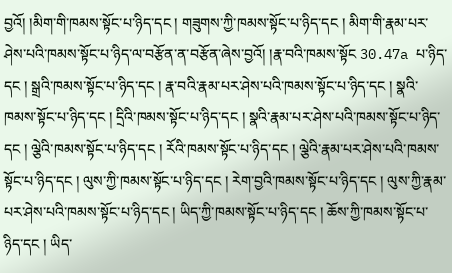བྱའོ། །མིག་གི་ཁམས་སྟོང་པ་ཉིད་དང ། གཟུགས་ཀྱི་ཁམས་སྟོང་པ་ཉིད་དང ། མིག་གི་རྣམ་པར་ཤེས་པའི་ཁམས་སྟོང་པ་ཉིད་ལ་བརྩོན་ན་བརྩོན་ཞེས་བྱའོ། །རྣ་བའི་ཁམས་སྟོང 30.47a པ་ཉིད་དང ། སྒྲའི་ཁམས་སྟོང་པ་ཉིད་དང ། རྣ་བའི་རྣམ་པར་ཤེས་པའི་ཁམས་སྟོང་པ་ཉིད་དང ། སྣའི་ཁམས་སྟོང་པ་ཉིད་དང ། དྲིའི་ཁམས་སྟོང་པ་ཉིད་དང ། སྣའི་རྣམ་པར་ཤེས་པའི་ཁམས་སྟོང་པ་ཉིད་དང ། ལྕེའི་ཁམས་སྟོང་པ་ཉིད་དང ། རོའི་ཁམས་སྟོང་པ་ཉིད་དང ། ལྕེའི་རྣམ་པར་ཤེས་པའི་ཁམས་སྟོང་པ་ཉིད་དང ། ལུས་ཀྱི་ཁམས་སྟོང་པ་ཉིད་དང ། རེག་བྱའི་ཁམས་སྟོང་པ་ཉིད་དང ། ལུས་ཀྱི་རྣམ་པར་ཤེས་པའི་ཁམས་སྟོང་པ་ཉིད་དང ། ཡིད་ཀྱི་ཁམས་སྟོང་པ་ཉིད་དང ། ཆོས་ཀྱི་ཁམས་སྟོང་པ་ཉིད་དང ། ཡིད་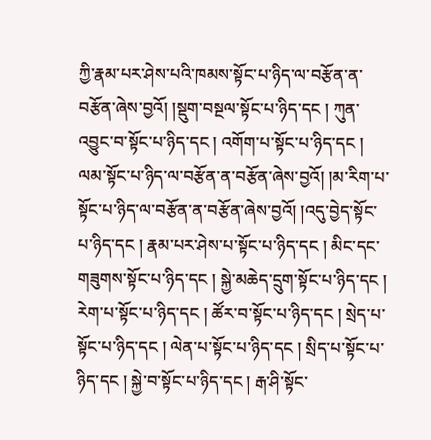ཀྱི་རྣམ་པར་ཤེས་པའི་ཁམས་སྟོང་པ་ཉིད་ལ་བརྩོན་ན་བརྩོན་ཞེས་བྱའོ། །སྡུག་བསྔལ་སྟོང་པ་ཉིད་དང ། ཀུན་འབྱུང་བ་སྟོང་པ་ཉིད་དང ། འགོག་པ་སྟོང་པ་ཉིད་དང ། ལམ་སྟོང་པ་ཉིད་ལ་བརྩོན་ན་བརྩོན་ཞེས་བྱའོ། །མ་རིག་པ་སྟོང་པ་ཉིད་ལ་བརྩོན་ན་བརྩོན་ཞེས་བྱའོ། །འདུ་བྱེད་སྟོང་པ་ཉིད་དང ། རྣམ་པར་ཤེས་པ་སྟོང་པ་ཉིད་དང ། མིང་དང་གཟུགས་སྟོང་པ་ཉིད་དང ། སྐྱེ་མཆེད་དྲུག་སྟོང་པ་ཉིད་དང ། རེག་པ་སྟོང་པ་ཉིད་དང ། ཚོར་བ་སྟོང་པ་ཉིད་དང ། སྲེད་པ་སྟོང་པ་ཉིད་དང ། ལེན་པ་སྟོང་པ་ཉིད་དང ། སྲིད་པ་སྟོང་པ་ཉིད་དང ། སྐྱེ་བ་སྟོང་པ་ཉིད་དང ། རྒ་ཤི་སྟོང་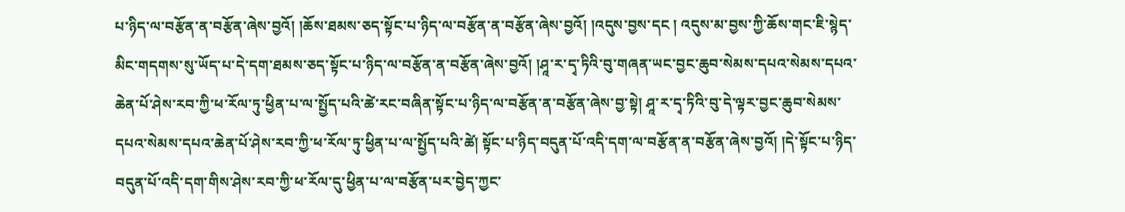པ་ཉིད་ལ་བརྩོན་ན་བརྩོན་ཞེས་བྱའོ། །ཆོས་ཐམས་ཅད་སྟོང་པ་ཉིད་ལ་བརྩོན་ན་བརྩོན་ཞེས་བྱའོ། །འདུས་བྱས་དང ། འདུས་མ་བྱས་ཀྱི་ཆོས་གང་ཇི་སྙེད་མིང་གདགས་སུ་ཡོད་པ་དེ་དག་ཐམས་ཅད་སྟོང་པ་ཉིད་ལ་བརྩོན་ན་བརྩོན་ཞེས་བྱའོ། །ཤཱ་ར་དྭ་ཏིའི་བུ་གཞན་ཡང་བྱང་ཆུབ་སེམས་དཔའ་སེམས་དཔའ་ཆེན་པོ་ཤེས་རབ་ཀྱི་ཕ་རོལ་ཏུ་ཕྱིན་པ་ལ་སྤྱོད་པའི་ཚེ་རང་བཞིན་སྟོང་པ་ཉིད་ལ་བརྩོན་ན་བརྩོན་ཞེས་བྱ་སྟེ། ཤཱ་ར་དྭ་ཏིའི་བུ་དེ་ལྟར་བྱང་ཆུབ་སེམས་དཔའ་སེམས་དཔའ་ཆེན་པོ་ཤེས་རབ་ཀྱི་ཕ་རོལ་ཏུ་ཕྱིན་པ་ལ་སྤྱོད་པའི་ཚེ། སྟོང་པ་ཉིད་བདུན་པོ་འདི་དག་ལ་བརྩོན་ན་བརྩོན་ཞེས་བྱའོ། །དེ་སྟོང་པ་ཉིད་བདུན་པོ་འདི་དག་གིས་ཤེས་རབ་ཀྱི་ཕ་རོལ་དུ་ཕྱིན་པ་ལ་བརྩོན་པར་བྱེད་ཀྱང་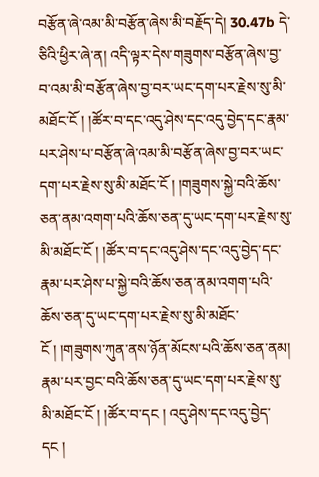བརྩོན་ཞེ་འམ་མི་བརྩོན་ཞེས་མི་བརྗོད་དེ། 30.47b དེ་ཅིའི་ཕྱིར་ཞེ་ན། འདི་ལྟར་དེས་གཟུགས་བརྩོན་ཞེས་བྱ་བ་འམ་མི་བརྩོན་ཞེས་བྱ་བར་ཡང་དག་པར་རྗེས་སུ་མི་མཐོང་ངོ ། །ཚོར་བ་དང་འདུ་ཤེས་དང་འདུ་བྱེད་དང་རྣམ་པར་ཤེས་པ་བརྩོན་ཞེ་འམ་མི་བརྩོན་ཞེས་བྱ་བར་ཡང་དག་པར་རྗེས་སུ་མི་མཐོང་ངོ ། །གཟུགས་སྐྱེ་བའི་ཆོས་ཅན་ནམ་འགག་པའི་ཆོས་ཅན་དུ་ཡང་དག་པར་རྗེས་སུ་མི་མཐོང་ངོ ། །ཚོར་བ་དང་འདུ་ཤེས་དང་འདུ་བྱེད་དང་རྣམ་པར་ཤེས་པ་སྐྱེ་བའི་ཆོས་ཅན་ནམ་འགག་པའི་ཆོས་ཅན་དུ་ཡང་དག་པར་རྗེས་སུ་མི་མཐོང་ངོ ། །གཟུགས་ཀུན་ནས་ཉོན་མོངས་པའི་ཆོས་ཅན་ནམ། རྣམ་པར་བྱང་བའི་ཆོས་ཅན་དུ་ཡང་དག་པར་རྗེས་སུ་མི་མཐོང་ངོ ། །ཚོར་བ་དང ། འདུ་ཤེས་དང་འདུ་བྱེད་དང །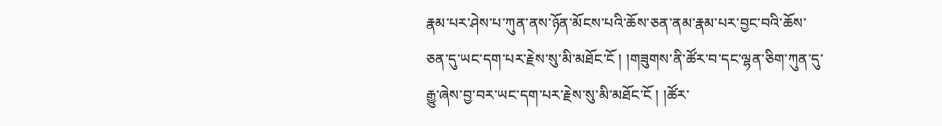རྣམ་པར་ཤེས་པ་ཀུན་ནས་ཉོན་མོངས་པའི་ཆོས་ཅན་ནམ་རྣམ་པར་བྱང་བའི་ཆོས་ཅན་དུ་ཡང་དག་པར་རྗེས་སུ་མི་མཐོང་ངོ ། །གཟུགས་ནི་ཚོར་བ་དང་ལྷན་ཅིག་ཀུན་དུ་རྒྱུ་ཞེས་བྱ་བར་ཡང་དག་པར་རྗེས་སུ་མི་མཐོང་ངོ ། །ཚོར་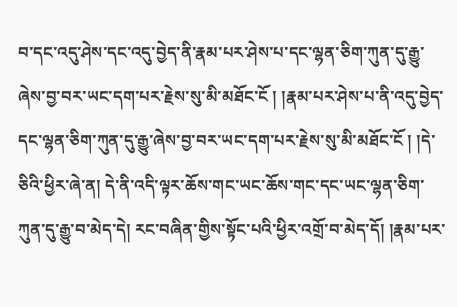བ་དང་འདུ་ཤེས་དང་འདུ་བྱེད་ནི་རྣམ་པར་ཤེས་པ་དང་ལྷན་ཅིག་ཀུན་དུ་རྒྱུ་ཞེས་བྱ་བར་ཡང་དག་པར་རྗེས་སུ་མི་མཐོང་ངོ ། །རྣམ་པར་ཤེས་པ་ནི་འདུ་བྱེད་དང་ལྷན་ཅིག་ཀུན་དུ་རྒྱུ་ཞེས་བྱ་བར་ཡང་དག་པར་རྗེས་སུ་མི་མཐོང་ངོ ། །དེ་ཅིའི་ཕྱིར་ཞེ་ན། དེ་ནི་འདི་ལྟར་ཆོས་གང་ཡང་ཆོས་གང་དང་ཡང་ལྷན་ཅིག་ཀུན་དུ་རྒྱུ་བ་མེད་དེ། རང་བཞིན་གྱིས་སྟོང་པའི་ཕྱིར་འགྲོ་བ་མེད་དོ། །རྣམ་པར་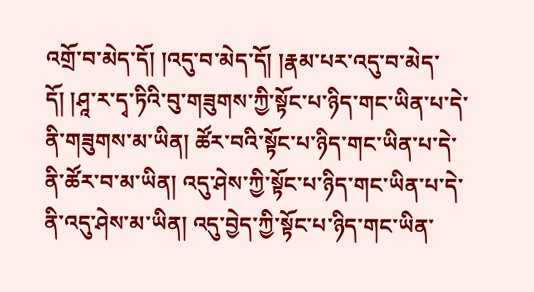འགྲོ་བ་མེད་དོ། །འདུ་བ་མེད་དོ། །རྣམ་པར་འདུ་བ་མེད་དོ། །ཤཱ་ར་དྭ་ཏིའི་བུ་གཟུགས་ཀྱི་སྟོང་པ་ཉིད་གང་ཡིན་པ་དེ་ནི་གཟུགས་མ་ཡིན། ཚོར་བའི་སྟོང་པ་ཉིད་གང་ཡིན་པ་དེ་ནི་ཚོར་བ་མ་ཡིན། འདུ་ཤེས་ཀྱི་སྟོང་པ་ཉིད་གང་ཡིན་པ་དེ་ནི་འདུ་ཤེས་མ་ཡིན། འདུ་བྱེད་ཀྱི་སྟོང་པ་ཉིད་གང་ཡིན་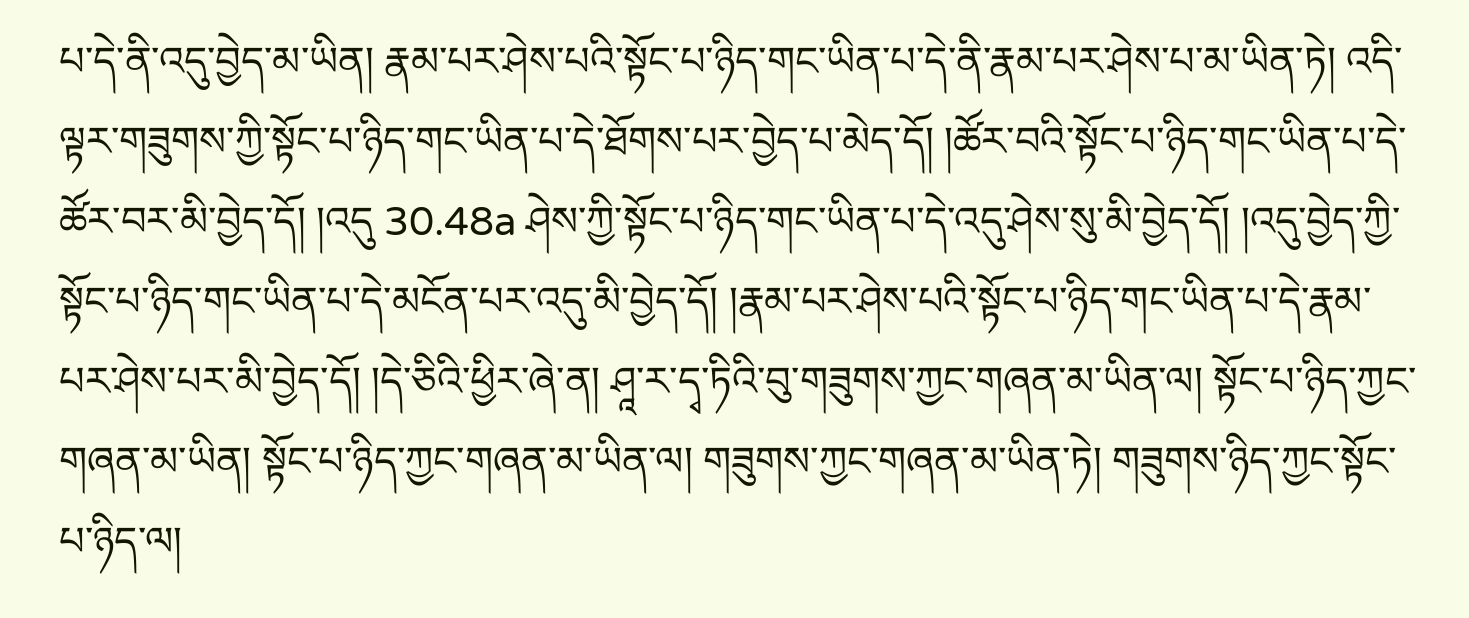པ་དེ་ནི་འདུ་བྱེད་མ་ཡིན། རྣམ་པར་ཤེས་པའི་སྟོང་པ་ཉིད་གང་ཡིན་པ་དེ་ནི་རྣམ་པར་ཤེས་པ་མ་ཡིན་ཏེ། འདི་ལྟར་གཟུགས་ཀྱི་སྟོང་པ་ཉིད་གང་ཡིན་པ་དེ་ཐོགས་པར་བྱེད་པ་མེད་དོ། །ཚོར་བའི་སྟོང་པ་ཉིད་གང་ཡིན་པ་དེ་ཚོར་བར་མི་བྱེད་དོ། །འདུ 30.48a ཤེས་ཀྱི་སྟོང་པ་ཉིད་གང་ཡིན་པ་དེ་འདུ་ཤེས་སུ་མི་བྱེད་དོ། །འདུ་བྱེད་ཀྱི་སྟོང་པ་ཉིད་གང་ཡིན་པ་དེ་མངོན་པར་འདུ་མི་བྱེད་དོ། །རྣམ་པར་ཤེས་པའི་སྟོང་པ་ཉིད་གང་ཡིན་པ་དེ་རྣམ་པར་ཤེས་པར་མི་བྱེད་དོ། །དེ་ཅིའི་ཕྱིར་ཞེ་ན། ཤཱ་ར་དྭ་ཏིའི་བུ་གཟུགས་ཀྱང་གཞན་མ་ཡིན་ལ། སྟོང་པ་ཉིད་ཀྱང་གཞན་མ་ཡིན། སྟོང་པ་ཉིད་ཀྱང་གཞན་མ་ཡིན་ལ། གཟུགས་ཀྱང་གཞན་མ་ཡིན་ཏེ། གཟུགས་ཉིད་ཀྱང་སྟོང་པ་ཉིད་ལ།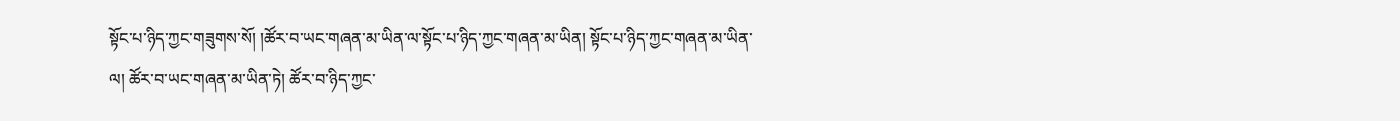སྟོང་པ་ཉིད་ཀྱང་གཟུགས་སོ། །ཚོར་བ་ཡང་གཞན་མ་ཡིན་ལ་སྟོང་པ་ཉིད་ཀྱང་གཞན་མ་ཡིན། སྟོང་པ་ཉིད་ཀྱང་གཞན་མ་ཡིན་ལ། ཚོར་བ་ཡང་གཞན་མ་ཡིན་ཏེ། ཚོར་བ་ཉིད་ཀྱང་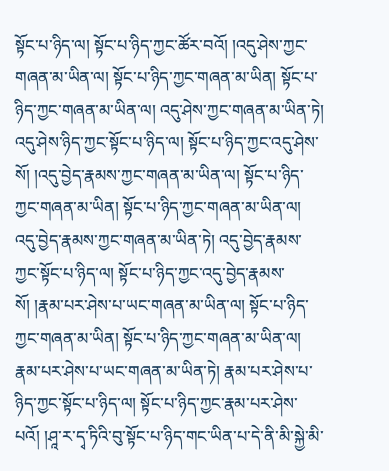སྟོང་པ་ཉིད་ལ། སྟོང་པ་ཉིད་ཀྱང་ཚོར་བའོ། །འདུ་ཤེས་ཀྱང་གཞན་མ་ཡིན་ལ། སྟོང་པ་ཉིད་ཀྱང་གཞན་མ་ཡིན། སྟོང་པ་ཉིད་ཀྱང་གཞན་མ་ཡིན་ལ། འདུ་ཤེས་ཀྱང་གཞན་མ་ཡིན་ཏེ། འདུ་ཤེས་ཉིད་ཀྱང་སྟོང་པ་ཉིད་ལ། སྟོང་པ་ཉིད་ཀྱང་འདུ་ཤེས་སོ། །འདུ་བྱེད་རྣམས་ཀྱང་གཞན་མ་ཡིན་ལ། སྟོང་པ་ཉིད་ཀྱང་གཞན་མ་ཡིན། སྟོང་པ་ཉིད་ཀྱང་གཞན་མ་ཡིན་ལ། འདུ་བྱེད་རྣམས་ཀྱང་གཞན་མ་ཡིན་ཏེ། འདུ་བྱེད་རྣམས་ཀྱང་སྟོང་པ་ཉིད་ལ། སྟོང་པ་ཉིད་ཀྱང་འདུ་བྱེད་རྣམས་སོ། །རྣམ་པར་ཤེས་པ་ཡང་གཞན་མ་ཡིན་ལ། སྟོང་པ་ཉིད་ཀྱང་གཞན་མ་ཡིན། སྟོང་པ་ཉིད་ཀྱང་གཞན་མ་ཡིན་ལ། རྣམ་པར་ཤེས་པ་ཡང་གཞན་མ་ཡིན་ཏེ། རྣམ་པར་ཤེས་པ་ཉིད་ཀྱང་སྟོང་པ་ཉིད་ལ། སྟོང་པ་ཉིད་ཀྱང་རྣམ་པར་ཤེས་པའོ། །ཤཱ་ར་དྭ་ཏིའི་བུ་སྟོང་པ་ཉིད་གང་ཡིན་པ་དེ་ནི་མི་སྐྱེ་མི་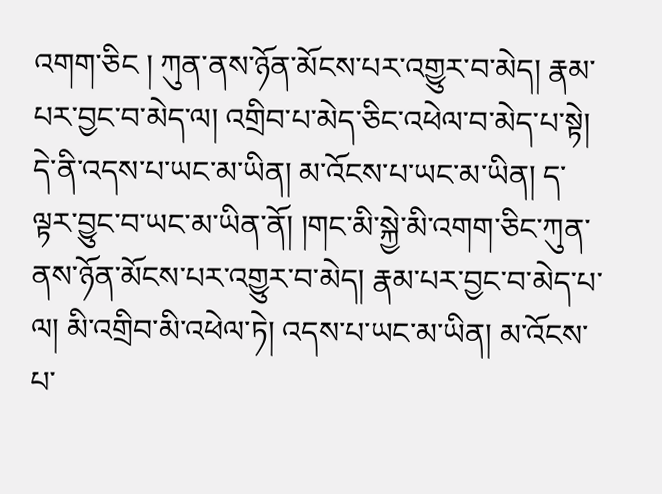འགག་ཅིང ། ཀུན་ནས་ཉོན་མོངས་པར་འགྱུར་བ་མེད། རྣམ་པར་བྱང་བ་མེད་ལ། འགྲིབ་པ་མེད་ཅིང་འཕེལ་བ་མེད་པ་སྟེ། དེ་ནི་འདས་པ་ཡང་མ་ཡིན། མ་འོངས་པ་ཡང་མ་ཡིན། ད་ལྟར་བྱུང་བ་ཡང་མ་ཡིན་ནོ། །གང་མི་སྐྱེ་མི་འགག་ཅིང་ཀུན་ནས་ཉོན་མོངས་པར་འགྱུར་བ་མེད། རྣམ་པར་བྱང་བ་མེད་པ་ལ། མི་འགྲིབ་མི་འཕེལ་ཏེ། འདས་པ་ཡང་མ་ཡིན། མ་འོངས་པ་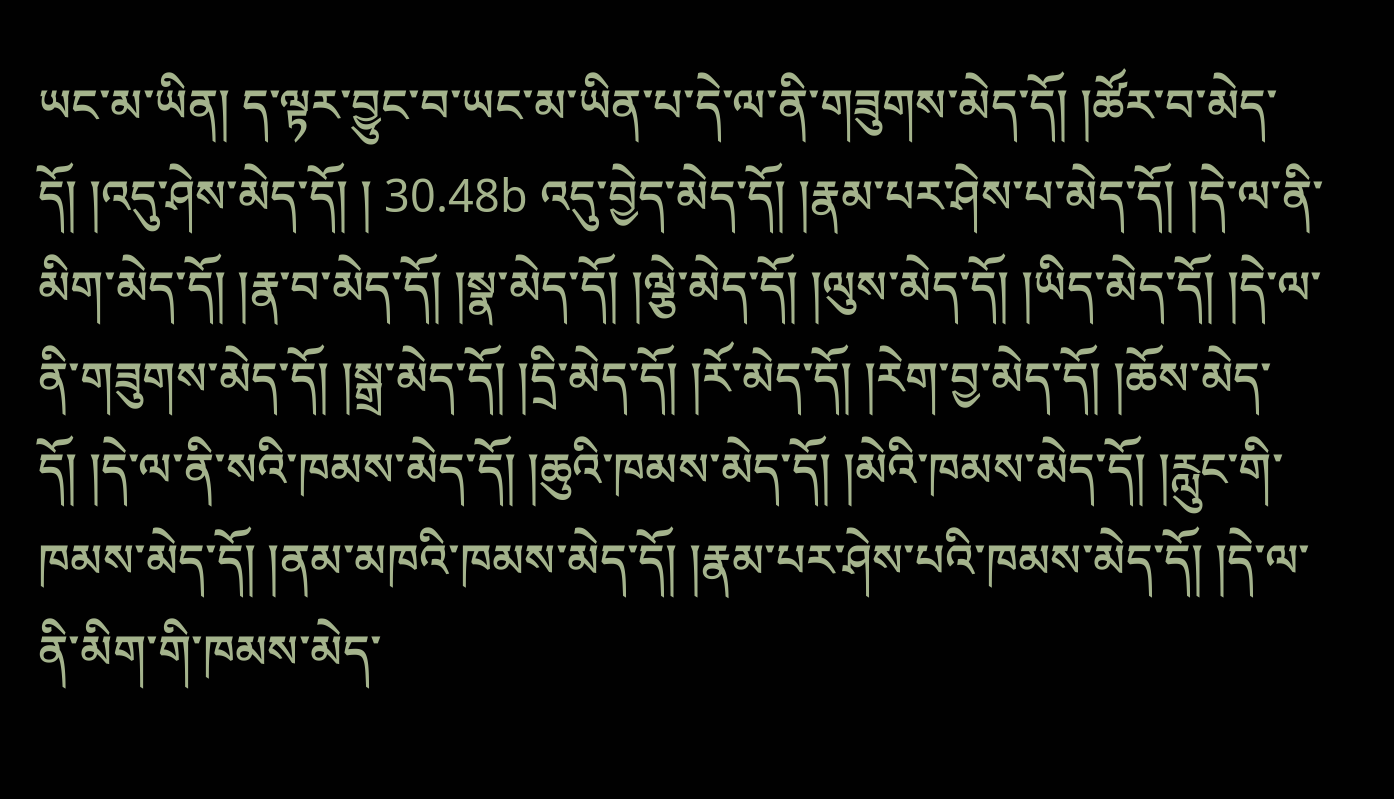ཡང་མ་ཡིན། ད་ལྟར་བྱུང་བ་ཡང་མ་ཡིན་པ་དེ་ལ་ནི་གཟུགས་མེད་དོ། །ཚོར་བ་མེད་དོ། །འདུ་ཤེས་མེད་དོ། ། 30.48b འདུ་བྱེད་མེད་དོ། །རྣམ་པར་ཤེས་པ་མེད་དོ། །དེ་ལ་ནི་མིག་མེད་དོ། །རྣ་བ་མེད་དོ། །སྣ་མེད་དོ། །ལྕེ་མེད་དོ། །ལུས་མེད་དོ། །ཡིད་མེད་དོ། །དེ་ལ་ནི་གཟུགས་མེད་དོ། །སྒྲ་མེད་དོ། །དྲི་མེད་དོ། །རོ་མེད་དོ། །རེག་བྱ་མེད་དོ། །ཆོས་མེད་དོ། །དེ་ལ་ནི་སའི་ཁམས་མེད་དོ། །ཆུའི་ཁམས་མེད་དོ། །མེའི་ཁམས་མེད་དོ། །རླུང་གི་ཁམས་མེད་དོ། །ནམ་མཁའི་ཁམས་མེད་དོ། །རྣམ་པར་ཤེས་པའི་ཁམས་མེད་དོ། །དེ་ལ་ནི་མིག་གི་ཁམས་མེད་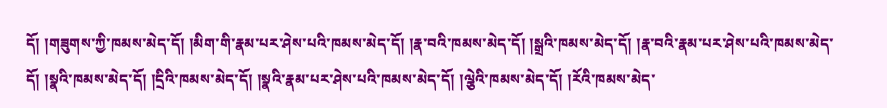དོ། །གཟུགས་ཀྱི་ཁམས་མེད་དོ། །མིག་གི་རྣམ་པར་ཤེས་པའི་ཁམས་མེད་དོ། །རྣ་བའི་ཁམས་མེད་དོ། །སྒྲའི་ཁམས་མེད་དོ། །རྣ་བའི་རྣམ་པར་ཤེས་པའི་ཁམས་མེད་དོ། །སྣའི་ཁམས་མེད་དོ། །དྲིའི་ཁམས་མེད་དོ། །སྣའི་རྣམ་པར་ཤེས་པའི་ཁམས་མེད་དོ། །ལྕེའི་ཁམས་མེད་དོ། །རོའི་ཁམས་མེད་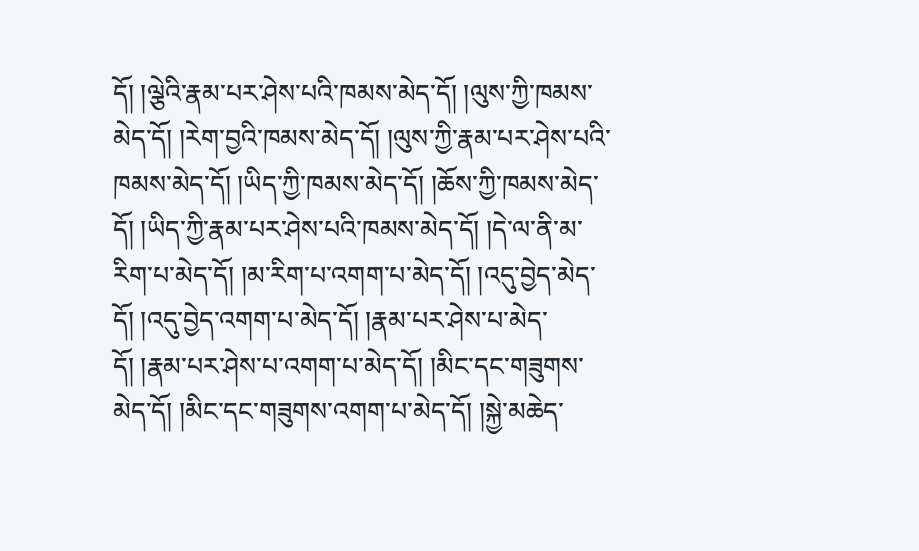དོ། །ལྕེའི་རྣམ་པར་ཤེས་པའི་ཁམས་མེད་དོ། །ལུས་ཀྱི་ཁམས་མེད་དོ། །རེག་བྱའི་ཁམས་མེད་དོ། །ལུས་ཀྱི་རྣམ་པར་ཤེས་པའི་ཁམས་མེད་དོ། །ཡིད་ཀྱི་ཁམས་མེད་དོ། །ཆོས་ཀྱི་ཁམས་མེད་དོ། །ཡིད་ཀྱི་རྣམ་པར་ཤེས་པའི་ཁམས་མེད་དོ། །དེ་ལ་ནི་མ་རིག་པ་མེད་དོ། །མ་རིག་པ་འགག་པ་མེད་དོ། །འདུ་བྱེད་མེད་དོ། །འདུ་བྱེད་འགག་པ་མེད་དོ། །རྣམ་པར་ཤེས་པ་མེད་དོ། །རྣམ་པར་ཤེས་པ་འགག་པ་མེད་དོ། །མིང་དང་གཟུགས་མེད་དོ། །མིང་དང་གཟུགས་འགག་པ་མེད་དོ། །སྐྱེ་མཆེད་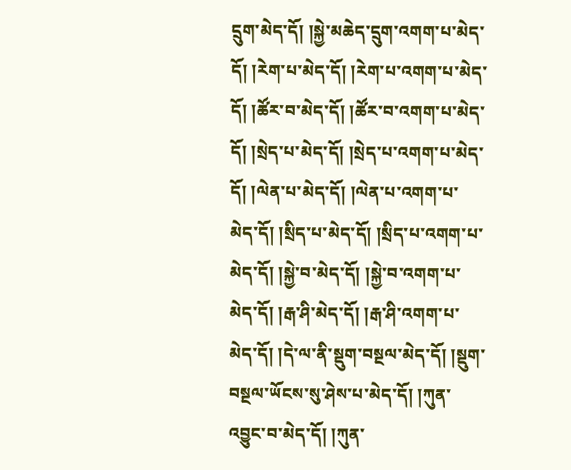དྲུག་མེད་དོ། །སྐྱེ་མཆེད་དྲུག་འགག་པ་མེད་དོ། །རེག་པ་མེད་དོ། །རེག་པ་འགག་པ་མེད་དོ། །ཚོར་བ་མེད་དོ། །ཚོར་བ་འགག་པ་མེད་དོ། །སྲེད་པ་མེད་དོ། །སྲེད་པ་འགག་པ་མེད་དོ། །ལེན་པ་མེད་དོ། །ལེན་པ་འགག་པ་མེད་དོ། །སྲིད་པ་མེད་དོ། །སྲིད་པ་འགག་པ་མེད་དོ། །སྐྱེ་བ་མེད་དོ། །སྐྱེ་བ་འགག་པ་མེད་དོ། །རྒ་ཤི་མེད་དོ། །རྒ་ཤི་འགག་པ་མེད་དོ། །དེ་ལ་ནི་སྡུག་བསྔལ་མེད་དོ། །སྡུག་བསྔལ་ཡོངས་སུ་ཤེས་པ་མེད་དོ། །ཀུན་འབྱུང་བ་མེད་དོ། །ཀུན་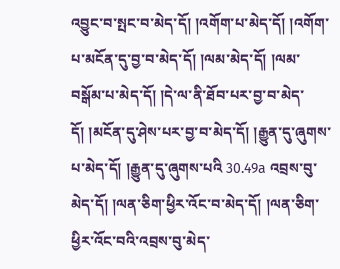འབྱུང་བ་སྤང་བ་མེད་དོ། །འགོག་པ་མེད་དོ། །འགོག་པ་མངོན་དུ་བྱ་བ་མེད་དོ། །ལམ་མེད་དོ། །ལམ་བསྒོམ་པ་མེད་དོ། །དེ་ལ་ནི་ཐོབ་པར་བྱ་བ་མེད་དོ། །མངོན་དུ་ཤེས་པར་བྱ་བ་མེད་དོ། །རྒྱུན་དུ་ཞུགས་པ་མེད་དོ། །རྒྱུན་དུ་ཞུགས་པའི 30.49a འབྲས་བུ་མེད་དོ། །ལན་ཅིག་ཕྱིར་འོང་བ་མེད་དོ། །ལན་ཅིག་ཕྱིར་འོང་བའི་འབྲས་བུ་མེད་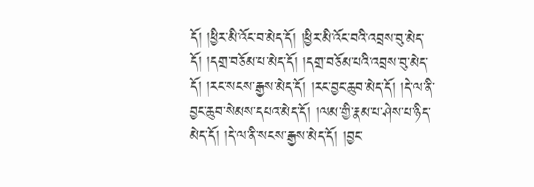དོ། །ཕྱིར་མི་འོང་བ་མེད་དོ། །ཕྱིར་མི་འོང་བའི་འབྲས་བུ་མེད་དོ། །དགྲ་བཅོམ་པ་མེད་དོ། །དགྲ་བཅོམ་པའི་འབྲས་བུ་མེད་དོ། །རང་སངས་རྒྱས་མེད་དོ། །རང་བྱང་ཆུབ་མེད་དོ། །དེ་ལ་ནི་བྱང་ཆུབ་སེམས་དཔའ་མེད་དོ། །ལམ་གྱི་རྣམ་པ་ཤེས་པ་ཉིད་མེད་དོ། །དེ་ལ་ནི་སངས་རྒྱས་མེད་དོ། །བྱང་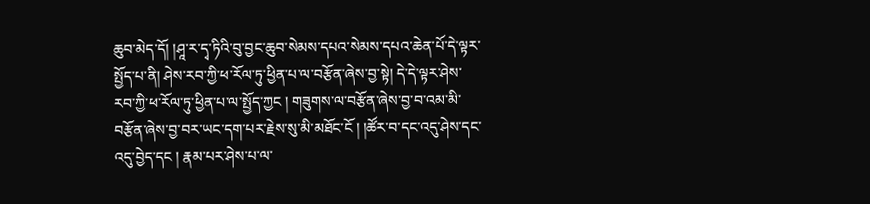ཆུབ་མེད་དོ། །ཤཱ་ར་དྭ་ཏིའི་བུ་བྱང་ཆུབ་སེམས་དཔའ་སེམས་དཔའ་ཆེན་པོ་དེ་ལྟར་སྤྱོད་པ་ནི། ཤེས་རབ་ཀྱི་ཕ་རོལ་ཏུ་ཕྱིན་པ་ལ་བརྩོན་ཞེས་བྱ་སྟེ། དེ་དེ་ལྟར་ཤེས་རབ་ཀྱི་ཕ་རོལ་ཏུ་ཕྱིན་པ་ལ་སྤྱོད་ཀྱང ། གཟུགས་ལ་བརྩོན་ཞེས་བྱ་བ་འམ་མི་བརྩོན་ཞེས་བྱ་བར་ཡང་དག་པར་རྗེས་སུ་མི་མཐོང་ངོ ། །ཚོར་བ་དང་འདུ་ཤེས་དང་འདུ་བྱེད་དང ། རྣམ་པར་ཤེས་པ་ལ་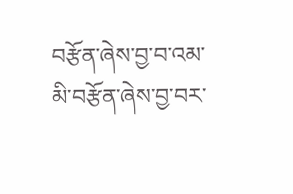བརྩོན་ཞེས་བྱ་བ་འམ་མི་བརྩོན་ཞེས་བྱ་བར་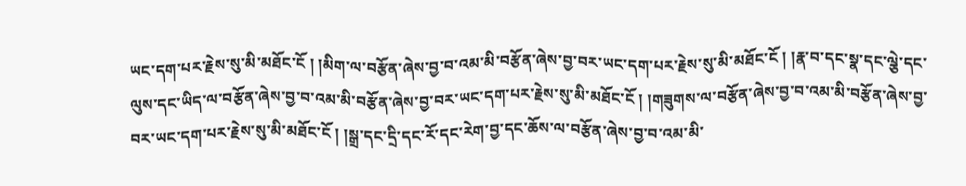ཡང་དག་པར་རྗེས་སུ་མི་མཐོང་ངོ ། །མིག་ལ་བརྩོན་ཞེས་བྱ་བ་འམ་མི་བརྩོན་ཞེས་བྱ་བར་ཡང་དག་པར་རྗེས་སུ་མི་མཐོང་ངོ ། །རྣ་བ་དང་སྣ་དང་ལྕེ་དང་ལུས་དང་ཡིད་ལ་བརྩོན་ཞེས་བྱ་བ་འམ་མི་བརྩོན་ཞེས་བྱ་བར་ཡང་དག་པར་རྗེས་སུ་མི་མཐོང་ངོ ། །གཟུགས་ལ་བརྩོན་ཞེས་བྱ་བ་འམ་མི་བརྩོན་ཞེས་བྱ་བར་ཡང་དག་པར་རྗེས་སུ་མི་མཐོང་ངོ ། །སྒྲ་དང་དྲི་དང་རོ་དང་རེག་བྱ་དང་ཆོས་ལ་བརྩོན་ཞེས་བྱ་བ་འམ་མི་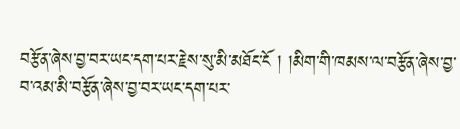བརྩོན་ཞེས་བྱ་བར་ཡང་དག་པར་རྗེས་སུ་མི་མཐོང་ངོ ། །མིག་གི་ཁམས་ལ་བརྩོན་ཞེས་བྱ་བ་འམ་མི་བརྩོན་ཞེས་བྱ་བར་ཡང་དག་པར་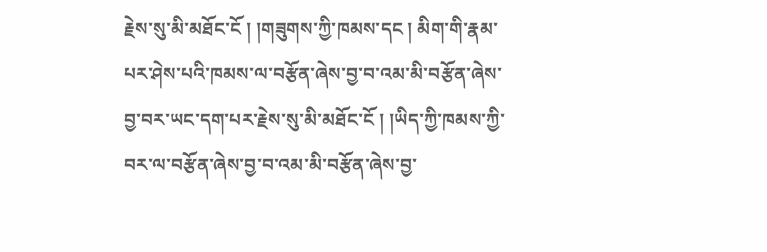རྗེས་སུ་མི་མཐོང་ངོ ། །གཟུགས་ཀྱི་ཁམས་དང ། མིག་གི་རྣམ་པར་ཤེས་པའི་ཁམས་ལ་བརྩོན་ཞེས་བྱ་བ་འམ་མི་བརྩོན་ཞེས་བྱ་བར་ཡང་དག་པར་རྗེས་སུ་མི་མཐོང་ངོ ། །ཡིད་ཀྱི་ཁམས་ཀྱི་བར་ལ་བརྩོན་ཞེས་བྱ་བ་འམ་མི་བརྩོན་ཞེས་བྱ་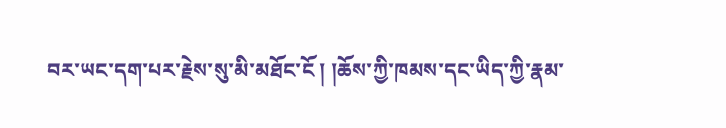བར་ཡང་དག་པར་རྗེས་སུ་མི་མཐོང་ངོ ། །ཆོས་ཀྱི་ཁམས་དང་ཡིད་ཀྱི་རྣམ་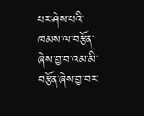པར་ཤེས་པའི་ཁམས་ལ་བརྩོན་ཞེས་བྱ་བ་འམ་མི་བརྩོན་ཞེས་བྱ་བར་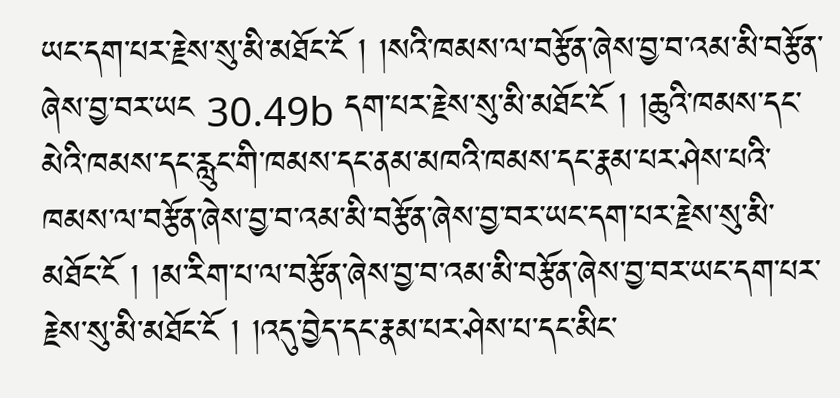ཡང་དག་པར་རྗེས་སུ་མི་མཐོང་ངོ ། །སའི་ཁམས་ལ་བརྩོན་ཞེས་བྱ་བ་འམ་མི་བརྩོན་ཞེས་བྱ་བར་ཡང 30.49b དག་པར་རྗེས་སུ་མི་མཐོང་ངོ ། །ཆུའི་ཁམས་དང་མེའི་ཁམས་དང་རླུང་གི་ཁམས་དང་ནམ་མཁའི་ཁམས་དང་རྣམ་པར་ཤེས་པའི་ཁམས་ལ་བརྩོན་ཞེས་བྱ་བ་འམ་མི་བརྩོན་ཞེས་བྱ་བར་ཡང་དག་པར་རྗེས་སུ་མི་མཐོང་ངོ ། །མ་རིག་པ་ལ་བརྩོན་ཞེས་བྱ་བ་འམ་མི་བརྩོན་ཞེས་བྱ་བར་ཡང་དག་པར་རྗེས་སུ་མི་མཐོང་ངོ ། །འདུ་བྱེད་དང་རྣམ་པར་ཤེས་པ་དང་མིང་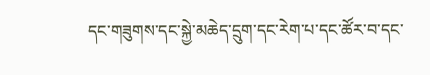དང་གཟུགས་དང་སྐྱེ་མཆེད་དྲུག་དང་རེག་པ་དང་ཚོར་བ་དང་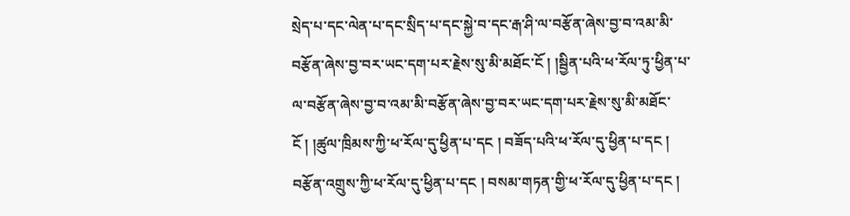སྲེད་པ་དང་ལེན་པ་དང་སྲིད་པ་དང་སྐྱེ་བ་དང་རྒ་ཤི་ལ་བརྩོན་ཞེས་བྱ་བ་འམ་མི་བརྩོན་ཞེས་བྱ་བར་ཡང་དག་པར་རྗེས་སུ་མི་མཐོང་ངོ ། །སྦྱིན་པའི་ཕ་རོལ་ཏུ་ཕྱིན་པ་ལ་བརྩོན་ཞེས་བྱ་བ་འམ་མི་བརྩོན་ཞེས་བྱ་བར་ཡང་དག་པར་རྗེས་སུ་མི་མཐོང་ངོ ། །ཚུལ་ཁྲིམས་ཀྱི་ཕ་རོལ་དུ་ཕྱིན་པ་དང ། བཟོད་པའི་ཕ་རོལ་དུ་ཕྱིན་པ་དང ། བརྩོན་འགྲུས་ཀྱི་ཕ་རོལ་དུ་ཕྱིན་པ་དང ། བསམ་གཏན་གྱི་ཕ་རོལ་དུ་ཕྱིན་པ་དང །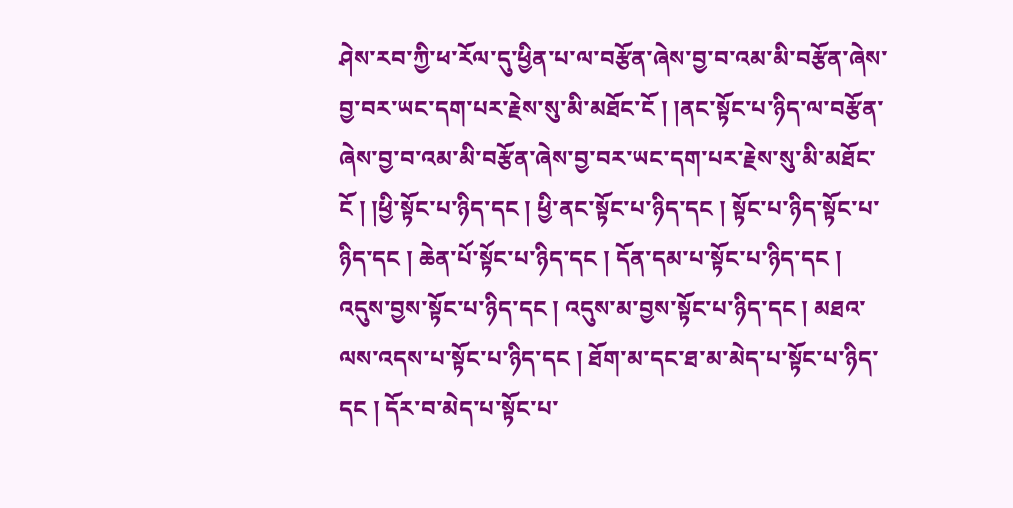ཤེས་རབ་ཀྱི་ཕ་རོལ་དུ་ཕྱིན་པ་ལ་བརྩོན་ཞེས་བྱ་བ་འམ་མི་བརྩོན་ཞེས་བྱ་བར་ཡང་དག་པར་རྗེས་སུ་མི་མཐོང་ངོ ། །ནང་སྟོང་པ་ཉིད་ལ་བརྩོན་ཞེས་བྱ་བ་འམ་མི་བརྩོན་ཞེས་བྱ་བར་ཡང་དག་པར་རྗེས་སུ་མི་མཐོང་ངོ ། །ཕྱི་སྟོང་པ་ཉིད་དང ། ཕྱི་ནང་སྟོང་པ་ཉིད་དང ། སྟོང་པ་ཉིད་སྟོང་པ་ཉིད་དང ། ཆེན་པོ་སྟོང་པ་ཉིད་དང ། དོན་དམ་པ་སྟོང་པ་ཉིད་དང ། འདུས་བྱས་སྟོང་པ་ཉིད་དང ། འདུས་མ་བྱས་སྟོང་པ་ཉིད་དང ། མཐའ་ལས་འདས་པ་སྟོང་པ་ཉིད་དང ། ཐོག་མ་དང་ཐ་མ་མེད་པ་སྟོང་པ་ཉིད་དང ། དོར་བ་མེད་པ་སྟོང་པ་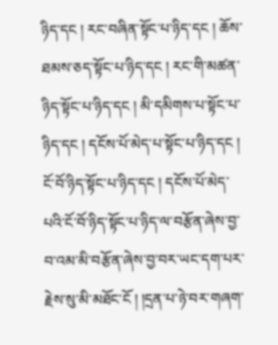ཉིད་དང ། རང་བཞིན་སྟོང་པ་ཉིད་དང ། ཆོས་ཐམས་ཅད་སྟོང་པ་ཉིད་དང ། རང་གི་མཚན་ཉིད་སྟོང་པ་ཉིད་དང ། མི་དམིགས་པ་སྟོང་པ་ཉིད་དང ། དངོས་པོ་མེད་པ་སྟོང་པ་ཉིད་དང ། ངོ་བོ་ཉིད་སྟོང་པ་ཉིད་དང ། དངོས་པོ་མེད་པའི་ངོ་བོ་ཉིད་སྟོང་པ་ཉིད་ལ་བརྩོན་ཞེས་བྱ་བ་འམ་མི་བརྩོན་ཞེས་བྱ་བར་ཡང་དག་པར་རྗེས་སུ་མི་མཐོང་ངོ ། །དྲན་པ་ཉེ་བར་གཞག་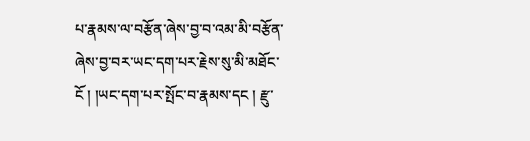པ་རྣམས་ལ་བརྩོན་ཞེས་བྱ་བ་འམ་མི་བརྩོན་ཞེས་བྱ་བར་ཡང་དག་པར་རྗེས་སུ་མི་མཐོང་ངོ ། །ཡང་དག་པར་སྤོང་བ་རྣམས་དང ། རྫུ་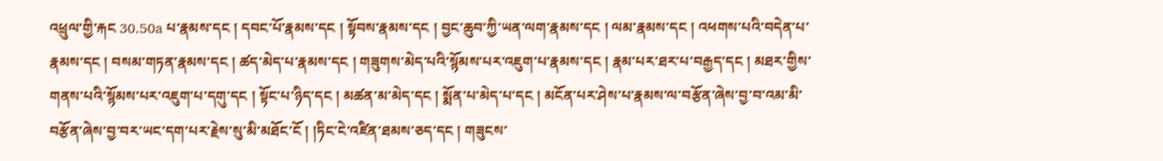འཕྲུལ་གྱི་རྐང 30.50a པ་རྣམས་དང ། དབང་པོ་རྣམས་དང ། སྟོབས་རྣམས་དང ། བྱང་ཆུབ་ཀྱི་ཡན་ལག་རྣམས་དང ། ལམ་རྣམས་དང ། འཕགས་པའི་བདེན་པ་རྣམས་དང ། བསམ་གཏན་རྣམས་དང ། ཚད་མེད་པ་རྣམས་དང ། གཟུགས་མེད་པའི་སྙོམས་པར་འཇུག་པ་རྣམས་དང ། རྣམ་པར་ཐར་པ་བརྒྱད་དང ། མཐར་གྱིས་གནས་པའི་སྙོམས་པར་འཇུག་པ་དགུ་དང ། སྟོང་པ་ཉིད་དང ། མཚན་མ་མེད་དང ། སྨོན་པ་མེད་པ་དང ། མངོན་པར་ཤེས་པ་རྣམས་ལ་བརྩོན་ཞེས་བྱ་བ་འམ་མི་བརྩོན་ཞེས་བྱ་བར་ཡང་དག་པར་རྗེས་སུ་མི་མཐོང་ངོ ། །ཏིང་ངེ་འཛིན་ཐམས་ཅད་དང ། གཟུངས་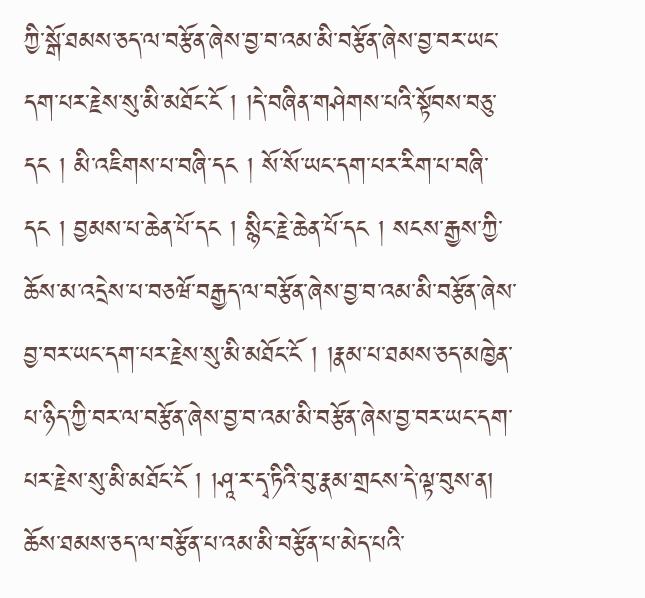ཀྱི་སྒོ་ཐམས་ཅད་ལ་བརྩོན་ཞེས་བྱ་བ་འམ་མི་བརྩོན་ཞེས་བྱ་བར་ཡང་དག་པར་རྗེས་སུ་མི་མཐོང་ངོ ། །དེ་བཞིན་གཤེགས་པའི་སྟོབས་བཅུ་དང ། མི་འཇིགས་པ་བཞི་དང ། སོ་སོ་ཡང་དག་པར་རིག་པ་བཞི་དང ། བྱམས་པ་ཆེན་པོ་དང ། སྙིང་རྗེ་ཆེན་པོ་དང ། སངས་རྒྱས་ཀྱི་ཆོས་མ་འདྲེས་པ་བཅཝོ་བརྒྱད་ལ་བརྩོན་ཞེས་བྱ་བ་འམ་མི་བརྩོན་ཞེས་བྱ་བར་ཡང་དག་པར་རྗེས་སུ་མི་མཐོང་ངོ ། །རྣམ་པ་ཐམས་ཅད་མཁྱེན་པ་ཉིད་ཀྱི་བར་ལ་བརྩོན་ཞེས་བྱ་བ་འམ་མི་བརྩོན་ཞེས་བྱ་བར་ཡང་དག་པར་རྗེས་སུ་མི་མཐོང་ངོ ། །ཤཱ་ར་དྭ་ཏིའི་བུ་རྣམ་གྲངས་དེ་ལྟ་བུས་ན། ཆོས་ཐམས་ཅད་ལ་བརྩོན་པ་འམ་མི་བརྩོན་པ་མེད་པའི་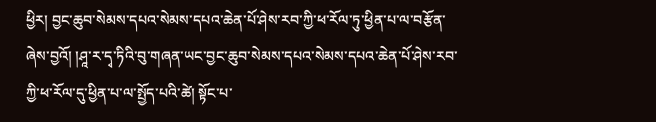ཕྱིར། བྱང་ཆུབ་སེམས་དཔའ་སེམས་དཔའ་ཆེན་པོ་ཤེས་རབ་ཀྱི་ཕ་རོལ་ཏུ་ཕྱིན་པ་ལ་བརྩོན་ཞེས་བྱའོ། །ཤཱ་ར་དྭ་ཏིའི་བུ་གཞན་ཡང་བྱང་ཆུབ་སེམས་དཔའ་སེམས་དཔའ་ཆེན་པོ་ཤེས་རབ་ཀྱི་ཕ་རོལ་དུ་ཕྱིན་པ་ལ་སྤྱོད་པའི་ཚེ། སྟོང་པ་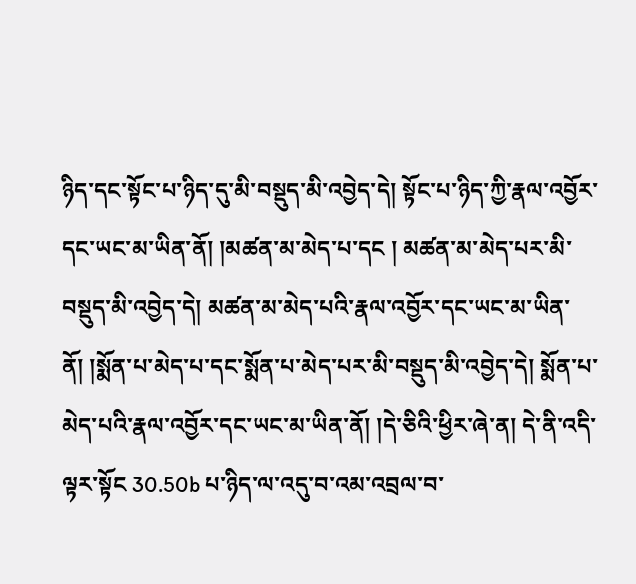ཉིད་དང་སྟོང་པ་ཉིད་དུ་མི་བསྡུད་མི་འབྱེད་དེ། སྟོང་པ་ཉིད་ཀྱི་རྣལ་འབྱོར་དང་ཡང་མ་ཡིན་ནོ། །མཚན་མ་མེད་པ་དང ། མཚན་མ་མེད་པར་མི་བསྡུད་མི་འབྱེད་དེ། མཚན་མ་མེད་པའི་རྣལ་འབྱོར་དང་ཡང་མ་ཡིན་ནོ། །སྨོན་པ་མེད་པ་དང་སྨོན་པ་མེད་པར་མི་བསྡུད་མི་འབྱེད་དེ། སྨོན་པ་མེད་པའི་རྣལ་འབྱོར་དང་ཡང་མ་ཡིན་ནོ། །དེ་ཅིའི་ཕྱིར་ཞེ་ན། དེ་ནི་འདི་ལྟར་སྟོང 30.50b པ་ཉིད་ལ་འདུ་བ་འམ་འབྲལ་བ་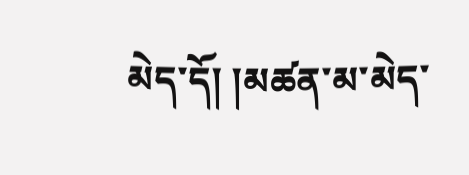མེད་དོ། །མཚན་མ་མེད་